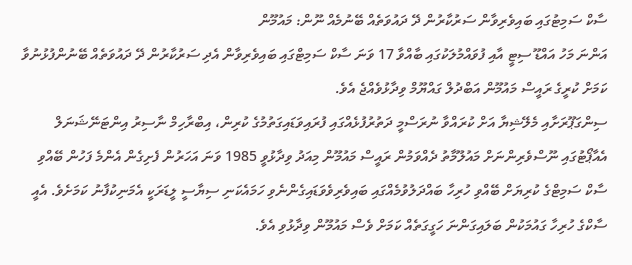ސާކް ސަމިޓުގައި ބައިވެރިވާން ސަރުކާރުން ދޭ ދައުވަތެއް ބޭނުމެއް ނޫން: މައުމޫން
އަންނަ މަހު އައްޑޫ ސިޓީ އާއި ފުވައްމުލަކުގައި ބާއްވާ 17 ވަނަ ސާކް ސަމިޓްގައި ބައިވެރިވާން އެދި ސަރުކާރުން ދޭ ދައުވަތެއް ބޭނުންފުޅުނުވާ ކަމަށް ކުރީގެ ރައީސް މައުމޫން އަބްދުލް ގައްޔޫމް ވިދާޅުވެއްޖެ އެވެ.
ސިންގަޕޫރަށާއި މެލޭޝިޔާ އަށް ކުރައްވާ ނުރަސްމީ ދަތުރުފުޅެއްގައި ފުރައިވަޑައިގަތުމުގެ ކުރިން، އިބްރާހިމް ނާސިރު އިންޓަނޭޝަނަލް އެއާޕޯޓުގައި ނޫސްވެރިންނަށް މައުލޫމާތު ދެއްވަމުން ރައީސް މައުމޫން މިއަދު ވިދާޅުވީ 1985 ވަނަ އަހަރުން ފެށިގެން އެންމެ ފަހުން ބޭއްވި ސާކް ސަމިޓްގެ ކުރިޔަށް ބޭއްވި ހުރިހާ ބައްދަލުވުމެއްގައި ބައިވެރިވެވަޑައިގެންނެވި ހަމައެކަނި ސިޔާސީ ލީޑަރަކީ އެމަނިކުފާނު ކަމަށެވެ. އެއީ ސާކްގެ ހުރިހާ ގައުމަކުން ބަލައިގަންނަ ހަގީގަތެއް ކަމަށް ވެސް މައުމޫން ވިދާޅުވި އެވެ.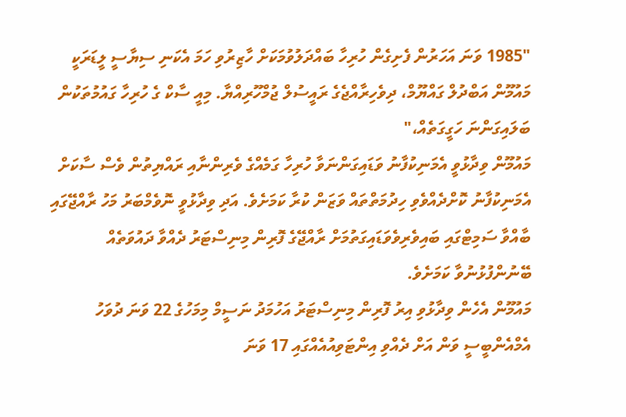"1985 ވަނަ އަހަރުން ފެށިގެން ހުރިހާ ބައްދަލުވުމަކަށް ހާޒިރުވި ހަމަ އެކަނި ސިޔާސީ ލީޑަރަކީ މައުމޫން އަބްދުލް ގައްޔޫމް، ދިވެހިރާއްޖެގެ ރައީސުލް ޖުމްހޫރިއްޔާ. މިއީ ސާކް ގެ ހުރިހާ ގައުމުތަކުން ބަލައިގަންނަ ހަގީގަތެއް،"
މައުމޫން ވިދާޅުވީ އެމަނިކުފާނު ވަޑައިގަންނަވާ ހުރިހާ ގަމެއްގެ ވެރިންނާއި ރައްޔިތުން ވެސް ސާކަށް އެމަނިކުފާނު ކޮށްދެއްވެވި ހިދުމަތްތައް ވަޒަން ކުރާ ކަމަށެވެ. އަދި ވިދާޅުވީ ނޮވެމްބަރު މަހު ރާއްޖޭގައި ބާއްވާ ސަމިޓްގައި ބައިވެރިވެވަޑައިގަތުމަށް ރާއްޖޭގެ ފޮރިން މިނިސްޓަރު ދެއްވާ ދައުވަތެއް ބޭނުންފުޅުނުވާ ކަމަށެވެ.
މައުމޫން އެހެން ވިދާޅުވި އިރު ފޮރިން މިނިސްޓަރު އަހުމަދު ނަސީމް މިމަހުގެ 22 ވަނަ ދުވަހު އެމްއެންބީސީ ވަން އަށް ދެއްވި އިންޓަވިއުއެއްގައި 17 ވަނަ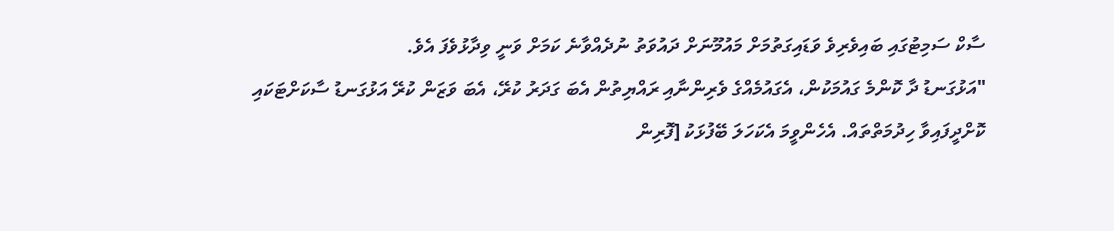ސާކް ސަމިޓުގައި ބައިވެރިވެ ވަޑައިގަތުމަށް މައުމޫނަށް ދައުވަތު ނުދެއްވާނެ ކަމަށް ވަނީ ވިދާޅުވެފަ އެވެ.
"އަޅުގަނޑު ދާ ކޮންމެ ގައުމަކުން، އެގައުމެއްގެ ވެރިންނާއި ރައްޔިތުން އެބަ ގަދަރު ކުރޭ، އެބަ ވަޒަން ކުރޭ އަޅުގަނޑު ސާކަށްޓަކައި ކޮށްދީފައިވާ ހިދުމަތްތައް. އެހެންވީމަ އެކަހަލަ ބޭފުޅަކު [ފޮރިން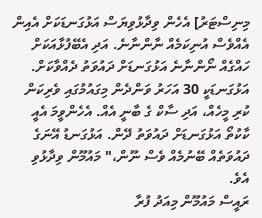މިނިސްޓަރު] އެހެން ވިދާޅުވިޔަސް އަޅުގަނޑަކަށް އެއިން އެއްވެސް އުނިކަމެއް ނާންނާނެ. އަދި އެބޭފުޅާއަކަށް ހައްގެއް ނޯންނާނެ އަޅުގަނޑަށް ދައުވަތު ދެއްވާކަށް. އަޅުގަނޑަކީ 30 އަހަރު ވަންދެން މިގައުމުގައި ވެރިކަން ކުރި މީހެއް، އަދި ސާކް ގެ ބާނީ އެއް. އެހެންވީމަ އެއީ ކާކުތޯ އަޅުގަނޑަށް ދައުވަތު ދޭން. އަޅުގަނޑު އޭނަގެ ދައުވަތެއް ބޭނުމެއް ވެސް ނޫން،" މައުމޫން ވިދާޅުވި އެވެ.
ރައީސް މައުމޫން މިއަދު ފުރާ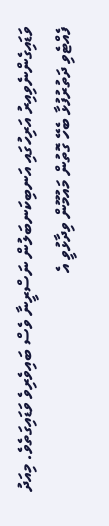ވަޑައިގެންނެވިއިރު އަރިހުގައި އަނބިކަނބަލުން ނަސްރީނާ ވެސް ބައިވެރިވެ ވަޑައިގަތެވެ. މިއަދު ފެއްޓެވި ދަތުރުފުޅާ ބެހޭ ގޮތުން މައުމޫން ވިދާޅުވީ އެ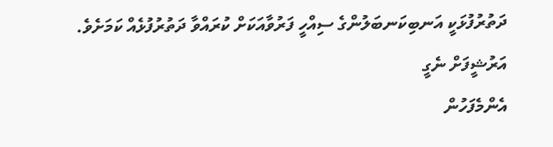ދަތުރުފުޅަކީ އަނބިކަނބަލުންގެ ސިއްހީ ފަރުވާއަކަށް ކުރައްވާ ދަތުރުފުޅެއް ކަމަށެވެ.
އަރުޝީފަށް ނެގީ
އެންމެފަހުން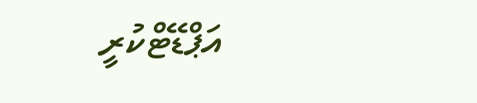އަޕްޑޭޓްކުރީ